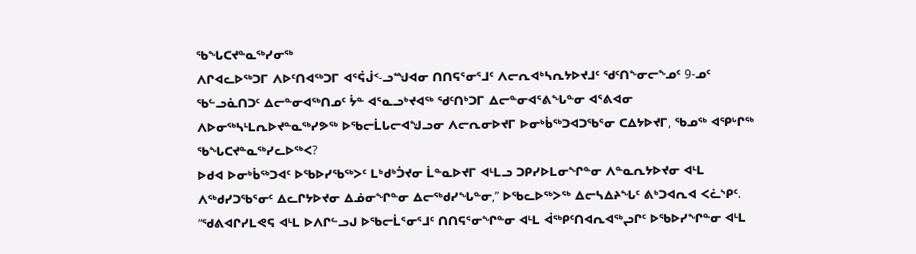ᖃᖓᑕᔪᓐᓇᖅᓯᓂᖅ
ᐱᒋᐊᓚᐅᖅᑐᒥ ᐱᐅᑦᑎᐊᖅᑐᒥ ᐊᕐᕌᒎᑉ-ᓗᙳᐊᓂ ᑎᑎᕋᕐᓂᕐᒧᑦ ᐱᓕᕆᐊᒃᓴᕆᔭᐅᔪᒧᑦ ᖁᑦᑎᖕᓂᓕᖕᓄᑦ 9-ᓄᑦ ᖃᓪᓗᓈᑎᑐᑦ ᐃᓕᓐᓂᐊᖅᑎᓄᑦ ᔮᓐ ᐊᕐᓇᓗᒃᔪᐊᖅ ᖁᑦᑎᒃᑐᒥ ᐃᓕᓐᓂᐊᕐᕕᖓᓐᓂ ᐊᕐᕕᐊᓂ ᐱᐅᓂᖅᓴᒻᒪᕆᐅᔪᓐᓇᖅᓯᕗᖅ ᐅᖃᓕᒫᒐᓕᐊᖑᓗᓂ ᐱᓕᕆᓂᐅᔪᒥ ᐅᓂᒃᑳᖅᑐᐊᑐᖃᕐᓂ ᑕᐃᔭᐅᔪᒥ, ᖃᓄᖅ ᐊᕿᒡᒋᖅ ᖃᖓᑕᔪᓐᓇᖅᓯᓚᐅᖅᐸ?
ᐅᑯᐊ ᐅᓂᒃᑳᖅᑐᐊᑦ ᐅᖃᐅᓯᖃᖅᐳᑦ ᒪᒃᑯᒃᑑᔪᓂ ᒫᓐᓇᐅᔪᒥ ᐊᒻᒪᓗ ᑐᑭᓯᐅᒪᓂᖏᓐᓂ ᐱᓐᓇᕆᔭᐅᔪᓂ ᐊᒻᒪ ᐱᖅᑯᓯᑐᖃᕐᓂᑦ ᐃᓚᒋᔭᐅᔪᓂ ᐃᓅᓂᖏᓐᓂ ᐃᓕᖅᑯᓯᖓᓐᓂ,” ᐅᖃᓚᐅᖅᐳᖅ ᐃᓕᓴᐃᔨᖓᑦ ᕕᒃᑐᐊᕆᐊ ᐸᓛᔅᑭᑦ. “ᖁᕕᐊᒋᓯᒪᕙᕋ ᐊᒻᒪ ᐅᐱᒋᓪᓗᒍ ᐅᖃᓕᒫᕐᓂᕐᒧᑦ ᑎᑎᕋᕐᓂᖏᓐᓂ ᐊᒻᒪ ᐋᖅᑭᑦᑎᐊᕆᐊᖅᖢᒋᑦ ᐅᖃᐅᓯᖏᓐᓂ ᐊᒻᒪ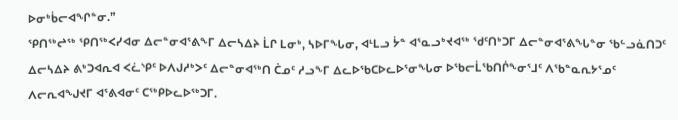ᐅᓂᒃᑳᓕᐊᖏᓐᓂ.”
ᕿᑎᖅᖠᖅ ᕿᑎᖅᐸᓯᐊᓂ ᐃᓕᓐᓂᐊᕐᕕᖕᒥ ᐃᓕᓴᐃᔨ ᒫᒋ ᒪᓂᒃ, ᓴᐅᒥᖓᓂ, ᐊᒻᒪᓗ ᔮᓐ ᐊᕐᓇᓗᒃᔪᐊᖅ ᖁᑦᑎᒃᑐᒥ ᐃᓕᓐᓂᐊᕐᕕᖓᓐᓂ ᖃᓪᓗᓈᑎᑐᑦ ᐃᓕᓴᐃᔨ ᕕᒃᑐᐊᕆᐊ ᐸᓛᔅᑭᑦ ᐅᐱᒍᓱᒃᐳᑦ ᐃᓕᓐᓂᐊᖅᑎ ᑖᓄᑦ ᓱᓗᖕᒥ ᐃᓚᐅᖃᑕᐅᓚᐅᕐᓂᖓᓂ ᐅᖃᓕᒫᖃᑎᒌᖕᓂᕐᒧᑦ ᐱᖃᓐᓇᕆᔭᕐᓄᑦ ᐱᓕᕆᐊᖑᔪᒥ ᐊᕐᕕᐊᓂᑦ ᑕᖅᑭᐅᓚᐅᖅᑐᒥ.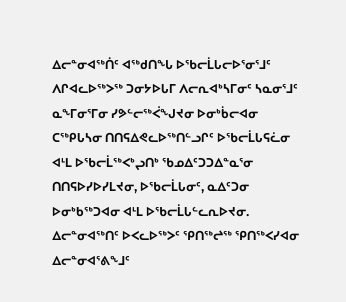ᐃᓕᓐᓂᐊᖅᑏᑦ ᐊᖅᑯᑎᖓ ᐅᖃᓕᒫᒐᓕᐅᕐᓂᕐᒧᑦ ᐱᒋᐊᓚᐅᖅᐳᖅ ᑐᓂᔭᐅᒐᒥ ᐱᓕᕆᐊᒃᓴᒥᓂᑦ ᓴᓇᓂᕐᒧᑦ ᓇᖕᒥᓂᕐᒥᓂ ᓯᕗᓪᓕᖅᐹᖑᔪᓂ ᐅᓂᒃᑳᓕᐊᓂ ᑕᖅᑭᒐᓴᓂ ᑎᑎᕋᐃᕙᓚᐅᖅᑎᓪᓗᒋᑦ ᐅᖃᓕᒫᒐᕋᓛᓂ ᐊᒻᒪ ᐅᖃᓕᒫᖅᐸᒃᖢᑎᒃ ᖃᓄᐃᑦᑐᑐᐃᓐᓇᕐᓂ ᑎᑎᕋᐅᓯᐅᓯᒪᔪᓂ, ᐅᖃᓕᒫᒐᓂᑦ, ᓇᐃᑦᑐᓂ ᐅᓂᒃᑲᖅᑐᐊᓂ ᐊᒻᒪ ᐅᖃᓕᒫᒐᓪᓚᕆᐅᔪᓂ.
ᐃᓕᓐᓂᐊᖅᑎᑦ ᐅᐸᓚᐅᖅᐳᑦ ᕿᑎᖅᖠᖅ ᕿᑎᖅᐸᓯᐊᓂ ᐃᓕᓐᓂᐊᕐᕕᖕᒧᑦ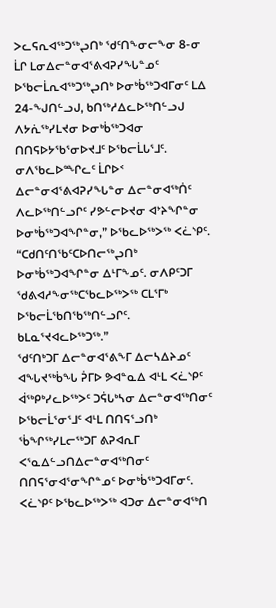ᐳᓚᕋᕆᐊᖅᑐᖅᖢᑎᒃ ᖁᑦᑎᖕᓂᓕᖕᓂ 8-ᓂ ᒫᒋ ᒪᓂᐃᓕᓐᓂᐊᕐᕕᐊᕈᓯᖓᓐᓄᑦ ᐅᖃᓕᒫᕆᐊᖅᑐᖅᖢᑎᒃ ᐅᓂᒃᑳᖅᑐᐊᒥᓂᑦ ᒪᐃ 24-ᖑᑎᓪᓗᒍ, ᑲᑎᖅᓱᐃᓚᐅᖅᑎᓪᓗᒍ ᐱᔭᕇᖅᓯᒪᔪᓂ ᐅᓂᒃᑳᖅᑐᐊᓂ ᑎᑎᕋᐅᔭᖃᕐᓂᐅᔪᒧᑦ ᐅᖃᓕᒫᒐᕐᒧᑦ.
ᓂᐱᖃᓚᐅᙱᓚᑦ ᒫᒋᐅᑉ ᐃᓕᓐᓂᐊᕐᕕᐊᕈᓯᖓᓐᓂ ᐃᓕᓐᓂᐊᖅᑏᑦ ᐱᓚᐅᖅᑎᓪᓗᒋᑦ ᓯᕗᓪᓕᐅᔪᓂ ᐊᔾᔨᖏᓐᓂ ᐅᓂᒃᑳᖅᑐᐊᖏᓐᓂ,” ᐅᖃᓚᐅᖅᐳᖅ ᐸᓛᔅᑭᑦ. “ᑕᑯᑎᑦᑎᖃᑦᑕᐅᑎᓕᖅᖢᑎᒃ ᐅᓂᒃᑳᖅᑐᐊᖏᓐᓂ ᐃᒻᒥᖕᓄᑦ. ᓂᐱᑭᑦᑐᒥ ᖁᕕᐊᓱᖕᓂᖅᑕᖃᓚᐅᖅᐳᖅ ᑕᒪᕐᒥᒃ ᐅᖃᓕᒫᖃᑎᖃᖅᑎᓪᓗᒋᑦ. ᑲᒪᓇᕐᔪᐊᓚᐅᖅᑐᖅ.”
ᖁᑦᑎᒃᑐᒥ ᐃᓕᓐᓂᐊᕐᕕᖕᒥ ᐃᓕᓴᐃᔨᓄᑦ ᐊᖓᔪᖅᑳᖓ ᕉᒥᐅ ᕗᐊᓐᓇᐃ ᐊᒻᒪ ᐸᓛᔅᑭᑦ ᐋᖅᑭᒃᓯᓚᐅᖅᐳᑦ ᑐᕌᒐᒃᓴᓂ ᐃᓕᓐᓂᐊᖅᑎᓂᑦ ᐅᖃᓕᒫᕐᓂᕐᒧᑦ ᐊᒻᒪ ᑎᑎᕋᕐᓗᑎᒃ ᖄᖏᖅᓯᒪᓕᖅᑐᒥ ᕕᕈᐊᕆᒥ ᐸᕐᓇᐃᓪᓗᑎᐃᓕᓐᓂᐊᖅᑎᓂᑦ ᑎᑎᕋᕐᓂᐊᕐᓂᖏᓐᓄᑦ ᐅᓂᒃᑳᖅᑐᐊᒥᓂᑦ.
ᐸᓛᔅᑭᑦ ᐅᖃᓚᐅᖅᐳᖅ ᐊᑐᓂ ᐃᓕᓐᓂᐊᖅᑎ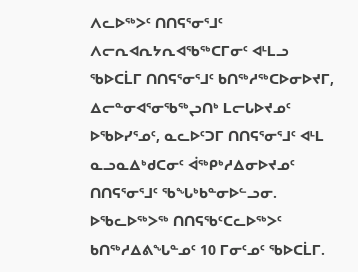ᐱᓚᐅᖅᐳᑦ ᑎᑎᕋᕐᓂᕐᒧᑦ ᐱᓕᕆᐊᕆᔭᕆᐊᖃᖅᑕᒥᓂᑦ ᐊᒻᒪᓗ ᖃᐅᑕᒫᒥ ᑎᑎᕋᕐᓂᕐᒧᑦ ᑲᑎᖅᓱᖅᑕᐅᓂᐅᔪᒥ, ᐃᓕᓐᓂᐊᕐᓂᖃᖅᖢᑎᒃ ᒪᓕᒐᐅᔪᓄᑦ ᐅᖃᐅᓯᕐᓄᑦ, ᓇᓚᐅᑦᑐᒥ ᑎᑎᕋᕐᓂᕐᒧᑦ ᐊᒻᒪ ᓇᓗᓇᐃᒃᑯᑕᓂᑦ ᐋᖅᑭᒃᓱᐃᓂᐅᔪᓄᑦ ᑎᑎᕋᕐᓂᕐᒧᑦ ᖃᖓᒃᑲᓐᓂᐅᓪᓗᓂ.
ᐅᖃᓚᐅᖅᐳᖅ ᑎᑎᕋᖃᑦᑕᓚᐅᖅᐳᑦ ᑲᑎᖅᓱᐃᕕᖓᓐᓄᑦ 10 ᒥᓂᑦᓄᑦ ᖃᐅᑕᒫᒥ.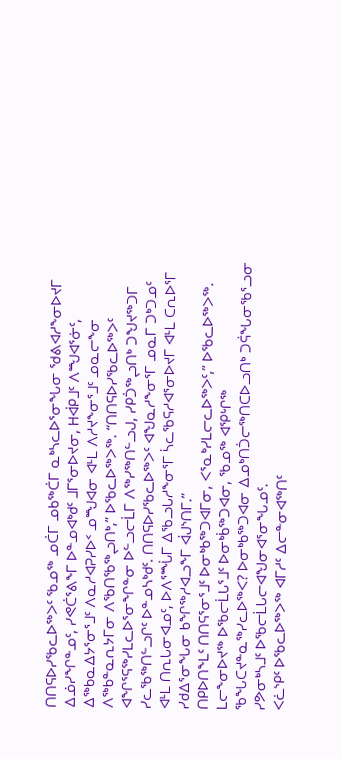ᑎᑎᕋᐅᓯᖃᓚᐅᖅᐳᑦ ᖃᓄᖅ ᓄᑖᒥ ᓄᑲᖅᑖᒥ ᓇᒃᓴᓚᐅᕐᓂᖓᓂ ᖁᕕᐊᓱᖕᓂᐅᔪᒥ ᐃᓅᓯᖏᓐᓄᑦ, ᓯᕙᑖᕐᕕᖕᒥ ᐅᓐᓄᐊᒃᑯᑦ ᒧᒥᕐᓂᐅᔪᓂ, ᕼᐋᑭᒧᑦ ᐱᙳᐊᕐᓃᑦ, ᐃᖅᑲᓇᐃᔭᕐᓂᕐᒧᑦ ᐱᓇᓱᐊᕈᓯᐅᑉ ᓄᙳᐊᓂ ᐊᒻᒪ ᐱᓱᔪᖕᓂᕐᒧᑦ ᓄᓇᓕᖕᓂ ᐱᖅᑲᓐᓇᕆᔭᒥᓂ ᐱᖃᑎᖃᖅᖢᑎᒃ,” ᐅᖃᓚᐅᖅᐳᖅ. “ᑎᑎᕋᐅᓯᖃᓚᐅᖅᐳᑦ ᐊᖏᕐᕋᖅᓯᒪᓚᐅᕐᓂᖏᓐᓂ ᐅᓪᓗᓕᒫᒥ ᐱᖅᓯᖅᑎᓪᓗᒍ, ᓯᑭᑑᖅᖢᑎᒃ ᑐᖑᔪᖅᑐᒥ ᓯᓚᖃᖅᑎᓪᓗᒋᑦ ᐅᓐᓄᓴᒃᑯᑦ. ᑎᑎᕋᐅᓯᖃᓚᐅᖅᐳᑦ ᐊᖑᓇᓱᖕᓂᕐᒥ ᓄᓇᒥ ᑐᒃᑐᓄᑦ ᐊᒻᒪ ᑎᕆᒐᓂᐊᓄᑦ, ᐅᐱᕐᙶᒥ ᐃᖃᓗᒐᓱᖕᓂᕐᒥ ᓵᓚᖃᕋᓱᐊᕐᓂᐅᔪᒥ ᐊᒻᒪ ᑕᕆᐅᕐᒥ ᓯᑯᐃᕐᓂᖓᓂ ᑲᖏᖅᓱᐊᓗᖕᒥ ᐋᒍᔅᑎᒥ.”
ᑎᑭᐅᑎᖕᒪᑦ ᑎᑎᕋᕐᓂᕐᒧᑦ ᐅᓂᒃᑲᖅᑐᐊᒥᓂ, ᐸᕐᓇᒃᓯᒪᓕᓚᐅᖅᐳᑦ,” ᐅᖃᓚᐅᖅᐳᖅ.
ᒪᓕᖕᓂᐅᔪᖅ ᐅᖃᓕᒫᒐᕐᒧᑦ ᐅᓂᒃᑳᖅᑐᐊᓂ, ᖃᓄᖅ ᐊᕿᒡᒋᖅ ᖃᖓᑕᔪᓐᓇᖅᓯᓚᐅᖅᐸ? ᐅᓂᒃᑲᖅᑐᐊᓂ ᐃᓄᒃᑎᑑᓕᖅᑎᑕᐅᓗᑎᒃ ᑐᕌᖓᓂᖃᕐᓗᓂ ᓯᕗᓂᒃᓴᒧᑦ ᐅᖃᓕᒫᒐᓕᐊᖑᓂᐊᕐᓂᖓᓄᑦ.
ᐸᓛᔅᑭᑦ ᐅᖃᓚᐅᖅᐳᖅ ᐊᒥᓱᑦ ᐃᓕᓐᓂᐊᖅᑎᑦ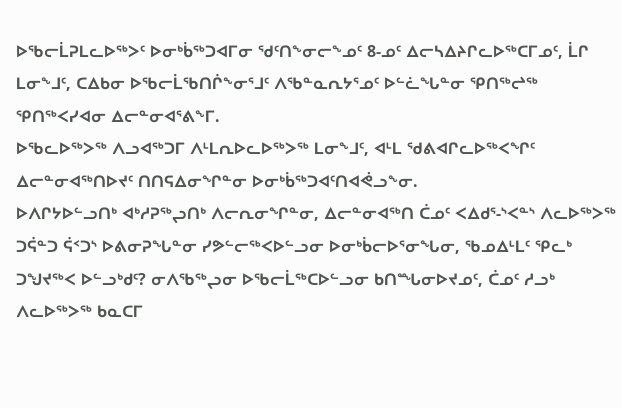ᐅᖃᓕᒫᕈᒪᓚᐅᖅᐳᑦ ᐅᓂᒃᑳᖅᑐᐊᒥᓂ ᖁᑦᑎᖕᓂᓕᖕᓄᑦ 8-ᓄᑦ ᐃᓕᓴᐃᔨᒋᓚᐅᖅᑕᒥᓄᑦ, ᒫᒋ ᒪᓂᖕᒧᑦ, ᑕᐃᑲᓂ ᐅᖃᓕᒫᖃᑎᒌᖕᓂᕐᒧᑦ ᐱᖃᓐᓇᕆᔭᕐᓄᑦ ᐅᓪᓛᖓᓐᓂ ᕿᑎᖅᖠᖅ ᕿᑎᖅᐸᓯᐊᓂ ᐃᓕᓐᓂᐊᕐᕕᖕᒥ.
ᐅᖃᓚᐅᖅᐳᖅ ᐱᓗᐊᖅᑐᒥ ᐱᒻᒪᕆᐅᓚᐅᖅᐳᖅ ᒪᓂᖕᒧᑦ, ᐊᒻᒪ ᖁᕕᐊᒋᓚᐅᖅᐸᖏᑦ ᐃᓕᓐᓂᐊᖅᑎᐅᔪᑦ ᑎᑎᕋᐃᓂᖏᓐᓂ ᐅᓂᒃᑳᖅᑐᐊᑦᑎᐊᕚᓗᖕᓂ.
ᐅᐱᒋᔭᐅᓪᓗᑎᒃ ᐊᒃᓱᕈᖅᖢᑎᒃ ᐱᓕᕆᓂᖏᓐᓂ, ᐃᓕᓐᓂᐊᖅᑎ ᑖᓄᑦ ᐸᐃᑯᕐ-ᔅᐸᓐᔅ ᐱᓚᐅᖅᐳᖅ ᑐᕌᓐᑐ ᕌᑉᑐᔅ ᐅᕕᓂᕈᖓᓐᓂ ᓯᕗᓪᓕᖅᐸᐅᓪᓗᓂ ᐅᓂᒃᑳᓕᐅᕐᓂᖓᓂ, ᖃᓄᐃᒻᒪᑦ ᕿᓚᒃ ᑐᖑᔪᖅᐸ ᐅᓪᓗᒃᑯᑦ? ᓂᐱᖃᖅᖢᓂ ᐅᖃᓕᒫᖅᑕᐅᓪᓗᓂ ᑲᑎᙵᓂᐅᔪᓄᑦ, ᑖᓄᑦ ᓱᓗᒃ ᐱᓚᐅᖅᐳᖅ ᑲᓇᑕᒥ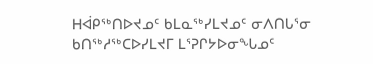ᕼᐋᑭᖅᑎᐅᔪᓄᑦ ᑲᒪᓇᖅᓯᒪᔪᓄᑦ ᓂᐱᑎᒐᕐᓂ ᑲᑎᖅᓱᖅᑕᐅᓯᒪᔪᒥ ᒪᕐᕈᒋᔭᐅᓂᖓᓄᑦ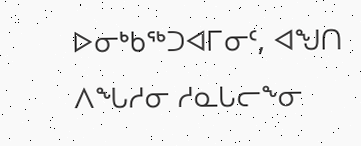ᐅᓂᒃᑲᖅᑐᐊᒥᓂᑦ, ᐊᖑᑎ ᐱᖓᓱᓂ ᓱᓇᒐᓕᖕᓂ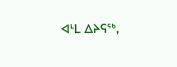ᐊᒻᒪ ᐃᔨᕋᖅ,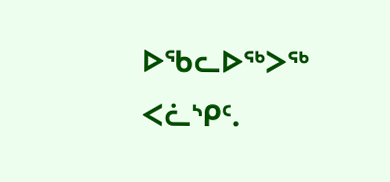ᐅᖃᓚᐅᖅᐳᖅ ᐸᓛᔅᑭᑦ.